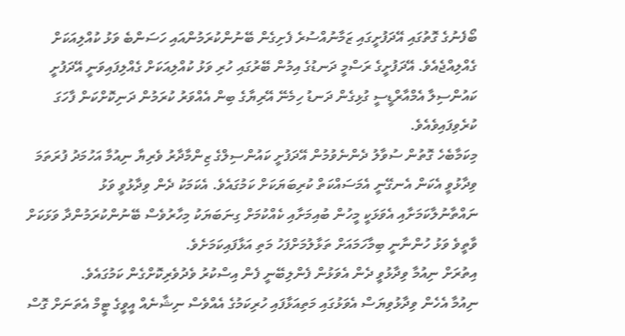ބޯފެނުގެ ގޮތުގައި އޭދަފުށީގައި ޒަމާނުއްސުރެ ފެށިގެން ބޭނުންކުރަމުންއައި ހަސަންބެ ވަޅު ކުއްލިއަކަށް ގެއްލިއްޖެއެވެ. އޭދަފުށީގެ ރަސްމީ ދަނޑުގެ އިމުން ބޭރުގައި ހުރި ވަޅު ކުއްލިއަކަށް ގެއްލިފައިވަނީ އޭދަފުށީ ކައުންސިލާ އެމްއާރްޑީސީ ގުޅިގެން ދަނޑު ހިމެނޭ އޭރިޔާގެ ބިން އެއްވަރު ކުރަމުން ދަނިކޮށްކަން ފާހަގަ ކުރެވިފައިވެއެވެ.
މިކަމާބެހެ ގޮތުން ސުވާލު ދެންނެވުމުން އޭދަފުށީ ކައުންސިލްގެ ޒިންމާދާރު ވެރިޔާ ނިއުމާ އަހުމަދު ފުރަތަމަ ވިދާޅުވީ އެކަން އެނގޭނީ އެމަސައްކަތް ކުރިބަޔަކަށް ކަމުގައެވެ. އެކަމަކު ދެން ވިދާޅުވީ ވަޅު ނައްތާނުލާކަމަށާއި އެވަޅަކީ މީހުން ބުއިމަށާއި ކެއްކުމަށް ގިނަބަޔަކު މިހާރުވެސް ބޭނުންކުރަމުންދާ ވަޅަކަށް ވާތީވެ ވަޅު ހުންނާނީ ބިމާހަމައަށް ތަޅާލުމަށްފަހު މަތި އަޅާފައިކަމަށެވެ.
އިތުރަށް ނިއުމާ ވިދާޅުވީ ދެން އެވަޅުން ފެންލިބޭނީ ފެން އިސްކުރު ވެދުވެރިކޮށްގެން ކަމުގައެވެ.
ނިއުމާ އެހެން ވިދާޅުވިޔަސް އެވަޅުގައި މަތިއަޅާފައި ހުރިކަމުގެ އެއްވެސް ނިޝާނެއް އީވީގެ ޓީމް އެތަނަށް ގޮސް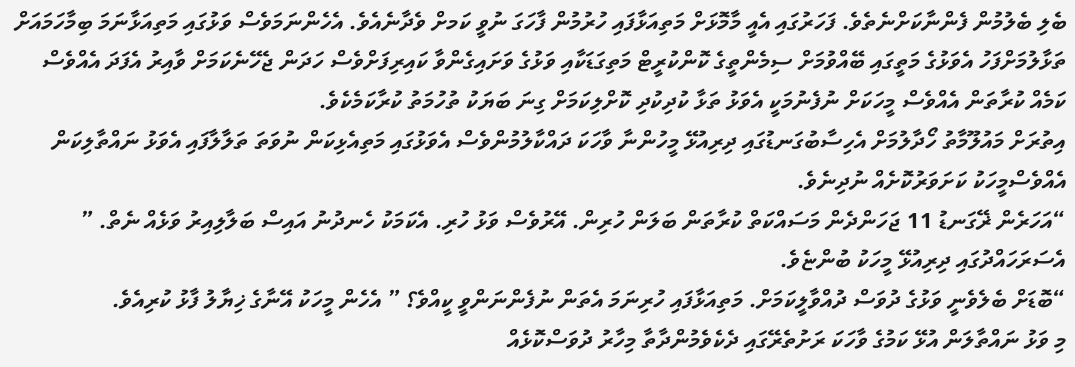ބެލި ބެލުމުން ފެންނާކަށްނެތެވެ. ފަހަރުގައި އެއީ މާމޮޅަށް މަތިއަޅާފައި ހުރުމުން ފާހަގަ ނުވީ ކަމށް ވެދާނެއެވެ. އެހެންނަމަވެސް ވަޅުގައި މަތިއަޅާނަމަ ބިމާހަމައަށް ތަޅާލުމަށްފަހު އެވަޅުގެ މަތީގައި ބޭއްވުމަށް ސިމެންތީގެ ކޮންކުރީޓް މަތިގަޑަކާއި ވަޅުގެ ވަށައިގެންވާ ކައިރިފަށްވެސް ހަދަން ޖެހޭނެކަމަށް ވާއިރު އެފަދަ އެއްވެސް ކަމެއް ކުރާތަން އެއްވެސް މީހަކަށް ނުފެނުމަކީ އެވަޅު ތަޅާ ކުދިކުދި ކޮށްލިކަމަށް ގިނަ ބަޔަކު ތުހުމަތު ކުރާކަމެކެވެ.
އިތުރަށް މައުލޫމާތު ހޯދާލުމަށް އެހިސާބުގަނޑުގައި ދިރިއުޅޭ މީހުންނާ ވާހަކަ ދައްކާލުމުންވެސް އެވަޅުގައި މަތިއެޅިކަން ނުވަތަ ތަލާލާފައި އެވަޅު ނައްތާލިކަން އެއްވެސްމީހަކު ކަށަވަރުކޮށެއް ނުދިނެވެ.
“އަހަރެން ޜޭގަނޑު 11 ޖަހަންދެން މަސައްކަތް ކުރާތަން ބަލަން ހުރިން. އޭރުވެސް ވަޅު ހުރި. އެކަމަކު ހެނދުނު އައިސް ބަލާލިއިރު ވަޅެއް ނެތް. ” އެސަރަހައްދުގައި ދިރިއުޅޭ މީހަކު ބުންޏެވެ.
“ބޮޑަށް ބެލެވެނީ ވަޅުގެ ދުވަސް ދުއްވާލީކަމަށް. މަތިއަޅާފައި ހުރިނަމަ އެތަން ނުފެންނަންވީ ކީއްވެ؟ ” އެހެން މީހަކު އޭނާގެ ޚިޔާލު ފާޅު ކުރިއެވެ.
މި ވަޅު ނައްތާލަން އުޅޭ ކަމުގެ ވާހަކަ ރަށުތެރޭގައި ދެކެވެމުންދާތާ މިހާރު ދުވަސްކޮޅެއް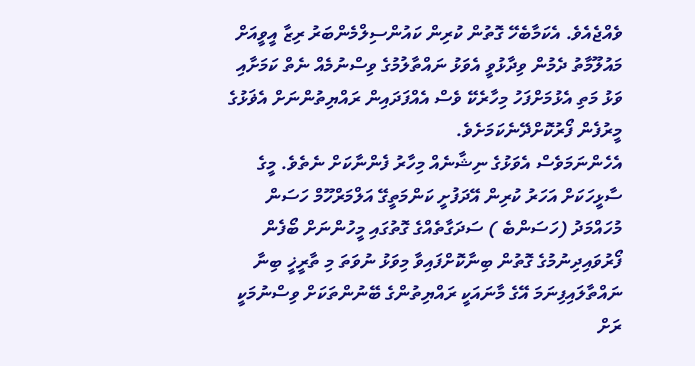ވެއްޖެއެވެ. އެކަމާބެހޭ ގޮތުން ކުރިން ކައުންސިލްމެންބަރު ރިޒާ އީވީއަށް މައުލޫމާތު ދެމުން ވިދާޅުވީ އެވަޅު ނައްތާލުމުގެ ވިސްނުމެއް ނެތް ކަމަށާއި ވަޅު މަތި އެޅުމަށްފަހު މިހާރެކޭ ވެސް އެއްފަދައިން ރައްޔިތުންނަށް އެޥަޅުގެ މީރުފެން ފޯރުކޮށްދޭނެކަމަށެވެ.
އެހެންނަމަވެސް އެވަޅުގެ ނިޝާނެއް މިހާރު ފެންނާކަށް ނެތެވެ. މީގެ ސާޅީހަކަށް އަހަރު ކުރިން އޭދަފުށީ ކަންމަތީގޭ އަލްމަރްހޫމް ހަސަން މުހައްމަދު (ހަސަންބެ ) ސަދަގާތެއްގެ ގޮތުގައި މީހުންނަށް ބޯފެން ފޯރުވައިދިނުމުގެ ގޮތުން ބިނާކޮށްފައިވާ މިވަޅު ނުވަތަ މި ތާރީޚީ ބިނާ ނައްތާލައިފިނަމަ އޭގެ މާނައަކީ ރައްޔިތުންގެ ބޭނުންތަކަށް ވިސްނުމަކީ ރަށް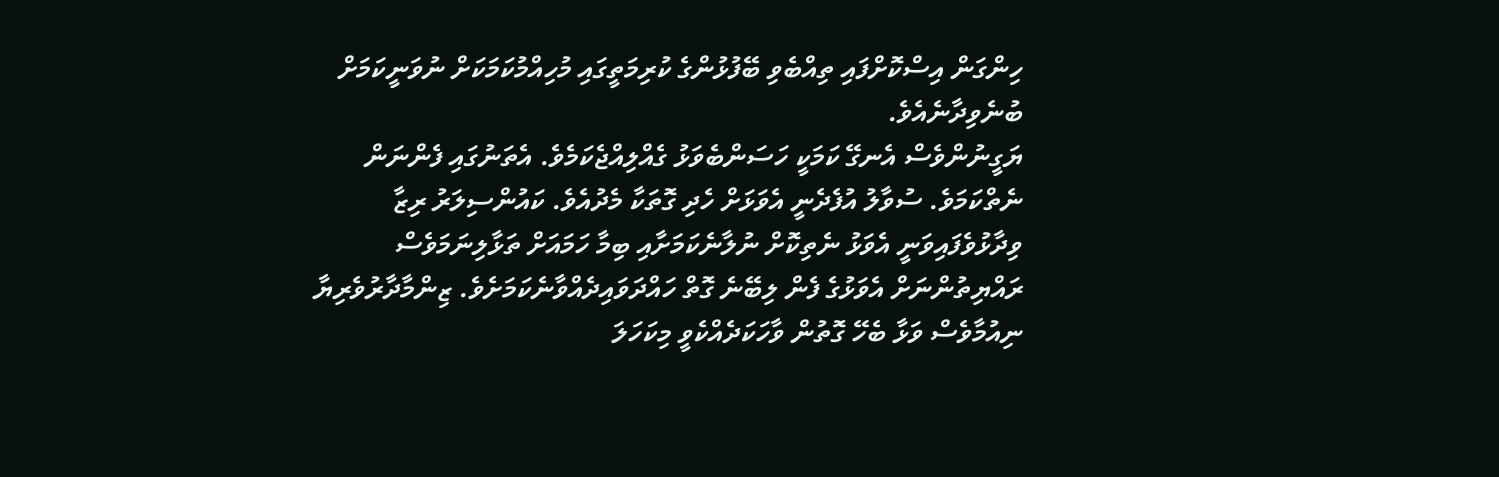ހިންގަން އިސްކޮށްފައި ތިއްބެވި ބޭފުޅުންގެ ކުރިމަތީގައި މުހިއްމުކަމަކަށް ނުވަނީކަމަށް ބުނެވިދާނެއެވެ.
ޔަގީނުންވެސް އެނގޭ ކަމަކީ ހަސަންބެވަޅު ގެއްލިއްޖެކަމެވެ. އެތަނުގައި ފެންނަން ނެތްކަމަވެ. ސުވާލު އުފެދެނީ އެވަޅަށް ހެދި ގޮތަކާ މެދުއެވެ. ކައުންސިލަރު ރިޒާ ވިދާޅުވެފައިވަނީ އެވަޅު ނެތިކޮށް ނުލާނެކަމަށާއި ބިމާ ހަމައަށް ތަޅާލިނަމަވެސް ރައްޔިތުންނަށް އެވަޅުގެ ފެން ލިބޭނެ ގޮތް ހައްދަވައިދެއްވާނެކަމަށެވެ. ޒިންމާދާރުވެރިޔާ ނިއުމާވެސް ވަޅާ ބެހޭ ގޮތުން ވާހަކަދެއްކެވީ މިކަހަލަ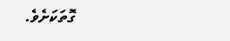ގޮތަކަށެވެ.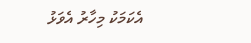އެކަމަކު މިހާރު އެވަޅު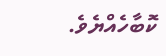ކޮބާހެއްޔެވެ.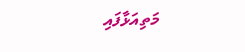މަތިއަޅާފައި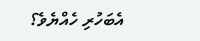އެބަހުރި ހެއްޔެވެ؟